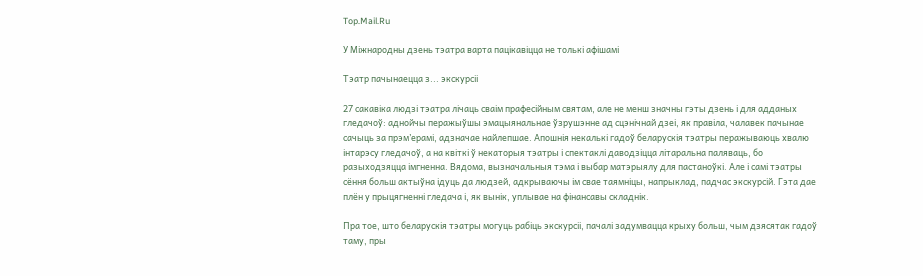Top.Mail.Ru

У Міжнародны дзень тэатра варта пацікавіцца не толькі афішамі

Тэатр пачынаецца з... экскурсіі

27 сакавіка людзі тэатра лічаць сваім прафесійным святам, але не менш значны гэты дзень і для адданых гледачоў: аднойчы перажыўшы эмацыянальнае ўзрушэнне ад сцэнічнай дзеі, як правіла, чалавек пачынае сачыць за прэм’ерамі, адзначае найлепшае. Апошнія некалькі гадоў беларускія тэатры перажываюць хвалю інтарэсу гледачоў, а на квіткі ў некаторыя тэатры і спектаклі даводзіцца літаральна паляваць, бо разыходзяцца імгненна. Вядома, вызначальныя тэма і выбар матэрыялу для пастаноўкі. Але і самі тэатры сёння больш актыўна ідуць да людзей, адкрываючы ім свае таямніцы, напрыклад, падчас экскурсій. Гэта дае плён у прыцягненні гледача і, як вынік, уплывае на фінансавы складнік.

Пра тое, што беларускія тэатры могуць рабіць экскурсіі, пачалі задумвацца крыху больш, чым дзясятак гадоў таму, пры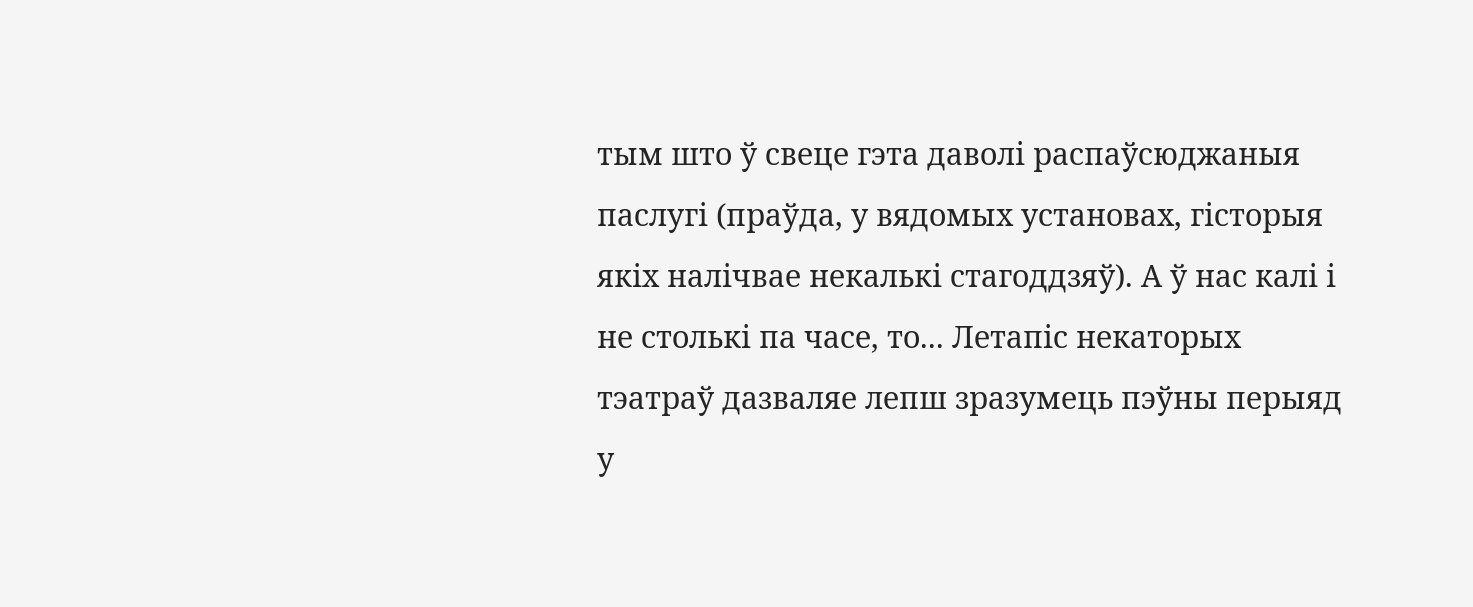тым што ў свеце гэта даволі распаўсюджаныя паслугі (праўда, у вядомых установах, гісторыя якіх налічвае некалькі стагоддзяў). А ў нас калі і не столькі па часе, то... Летапіс некаторых тэатраў дазваляе лепш зразумець пэўны перыяд у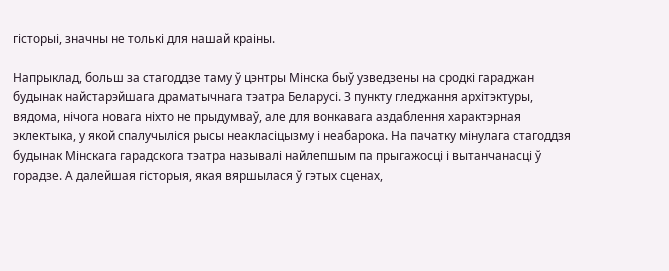гісторыі, значны не толькі для нашай краіны.

Напрыклад, больш за стагоддзе таму ў цэнтры Мінска быў узведзены на сродкі гараджан будынак найстарэйшага драматычнага тэатра Беларусі. З пункту гледжання архітэктуры, вядома, нічога новага ніхто не прыдумваў, але для вонкавага аздаблення характэрная эклектыка, у якой спалучыліся рысы неакласіцызму і неабарока. На пачатку мінулага стагоддзя будынак Мінскага гарадскога тэатра называлі найлепшым па прыгажосці і вытанчанасці ў горадзе. А далейшая гісторыя, якая вяршылася ў гэтых сценах,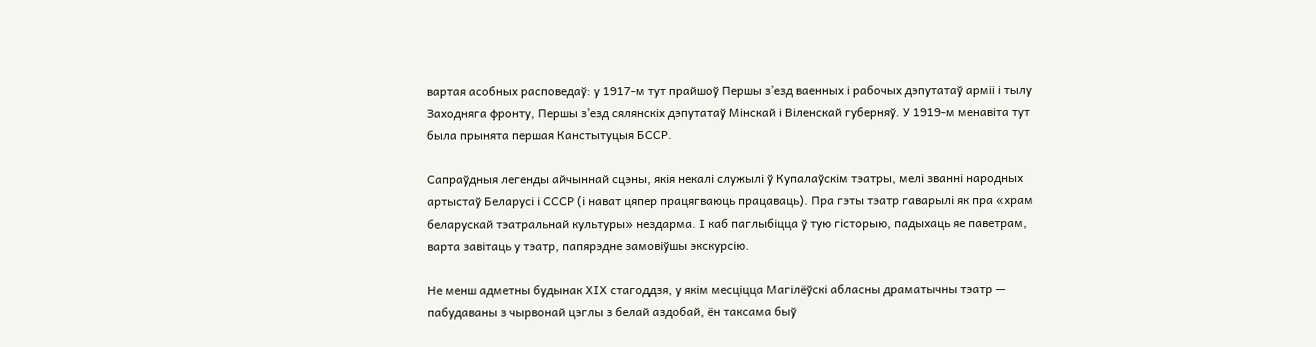вартая асобных расповедаў: у 1917-м тут прайшоў Першы з’езд ваенных і рабочых дэпутатаў арміі і тылу Заходняга фронту, Першы з’езд сялянскіх дэпутатаў Мінскай і Віленскай губерняў. У 1919-м менавіта тут была прынята першая Канстытуцыя БССР.

Сапраўдныя легенды айчыннай сцэны, якія некалі служылі ў Купалаўскім тэатры, мелі званні народных артыстаў Беларусі і СССР (і нават цяпер працягваюць працаваць). Пра гэты тэатр гаварылі як пра «храм беларускай тэатральнай культуры» нездарма. І каб паглыбіцца ў тую гісторыю, падыхаць яе паветрам, варта завітаць у тэатр, папярэдне замовіўшы экскурсію.

Не менш адметны будынак ХІХ стагоддзя, у якім месціцца Магілёўскі абласны драматычны тэатр — пабудаваны з чырвонай цэглы з белай аздобай, ён таксама быў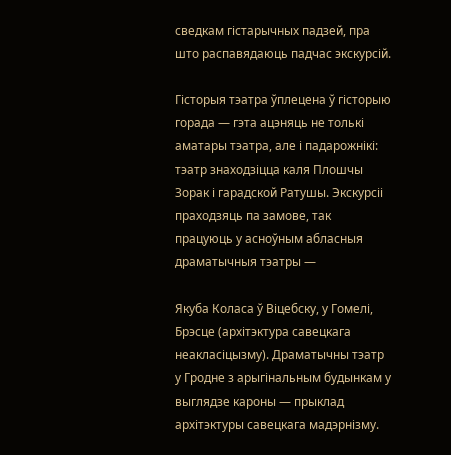сведкам гістарычных падзей, пра што распавядаюць падчас экскурсій.

Гісторыя тэатра ўплецена ў гісторыю горада — гэта ацэняць не толькі аматары тэатра, але і падарожнікі: тэатр знаходзіцца каля Плошчы Зорак і гарадской Ратушы. Экскурсіі праходзяць па замове, так працуюць у асноўным абласныя драматычныя тэатры —

Якуба Коласа ў Віцебску, у Гомелі, Брэсце (архітэктура савецкага неакласіцызму). Драматычны тэатр у Гродне з арыгінальным будынкам у выглядзе кароны — прыклад архітэктуры савецкага мадэрнізму.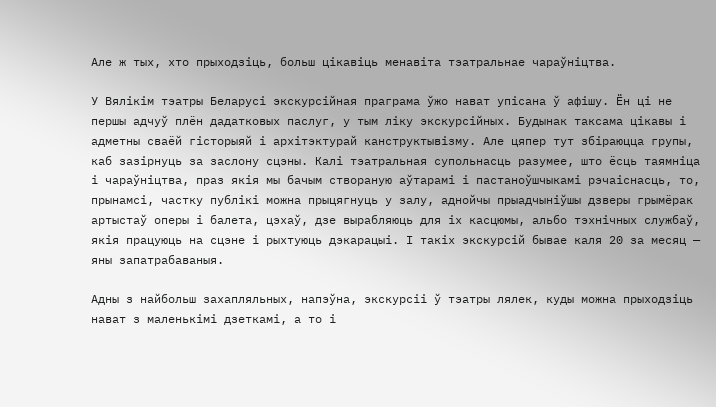Але ж тых, хто прыходзіць, больш цікавіць менавіта тэатральнае чараўніцтва.

У Вялікім тэатры Беларусі экскурсійная праграма ўжо нават упісана ў афішу. Ён ці не першы адчуў плён дадатковых паслуг, у тым ліку экскурсійных. Будынак таксама цікавы і адметны сваёй гісторыяй і архітэктурай канструктывізму. Але цяпер тут збіраюцца групы, каб зазірнуць за заслону сцэны. Калі тэатральная супольнасць разумее, што ёсць таямніца і чараўніцтва, праз якія мы бачым створаную аўтарамі і пастаноўшчыкамі рэчаіснасць, то, прынамсі, частку публікі можна прыцягнуць у залу, аднойчы прыадчыніўшы дзверы грымёрак артыстаў оперы і балета, цэхаў, дзе вырабляюць для іх касцюмы, альбо тэхнічных службаў, якія працуюць на сцэне і рыхтуюць дэкарацыі. І такіх экскурсій бывае каля 20 за месяц — яны запатрабаваныя.

Адны з найбольш захапляльных, напэўна, экскурсіі ў тэатры лялек, куды можна прыходзіць нават з маленькімі дзеткамі, а то і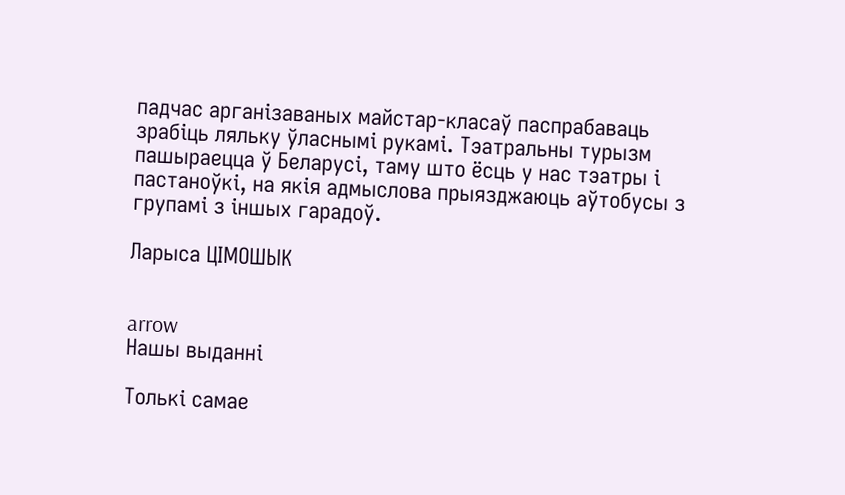падчас арганізаваных майстар-класаў паспрабаваць зрабіць ляльку ўласнымі рукамі. Тэатральны турызм пашыраецца ў Беларусі, таму што ёсць у нас тэатры і пастаноўкі, на якія адмыслова прыязджаюць аўтобусы з групамі з іншых гарадоў.

Ларыса ЦІМОШЫК


arrow
Нашы выданні

Толькі самае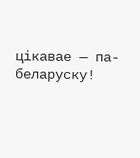цікавае — па-беларуску!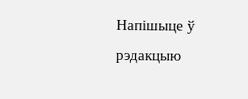Напішыце ў рэдакцыю